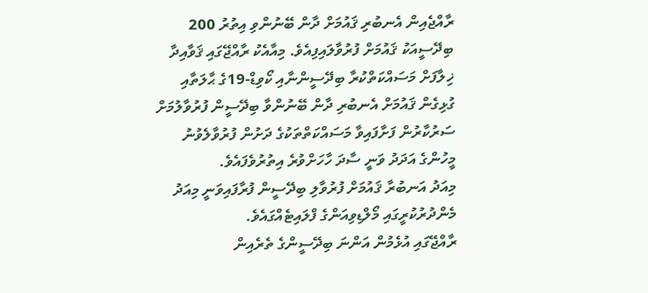ރާއްޖެއިން އެނބުރި ޤައުމަށް ދާން ބޭނުންވި އިތުރު 200 ބިދޭސީއަކު ޤައުމަށް ފުރުވާލައިފިއެވެ. މިއާއެކު ރާއްޖޭގައި ޤަވާއިދާ ޚިލާފަށް މަސައްކަތްކުރާ ބިދޭސީންނާއި ކޯވިޑް-19ގެ ޙާލަތާއި ގުޅިގެން ޤައުމަށް އެނބުރި ދާން ބޭނުންވާ ބިދޭސީން ފުރުވާލުމަށް ސަރުކާރުން ފަށާފައިވާ މަސައްކަތްތަކުގެ ދަށުން ފުރުވާލެވުނު މީހުންގެ އަދަދު ވަނީ ސާދަ ހާހަށްވުރެ އިތުރުވެފައެވެ.
މިއަދު އަނބުރާ ޤައުމަށް ފުރުވާލި ބިދޭސީން ފުރާފައިވަނީ މިއަދު މެންދުރުކުރީގައި މޯލްޑިވިއަންގެ ފްލައިޓެއްގައެވެ.
ރާއްޖޭގައި އުޅެމުން އަންނަ ބިދޭސީންގެ ތެރެއިން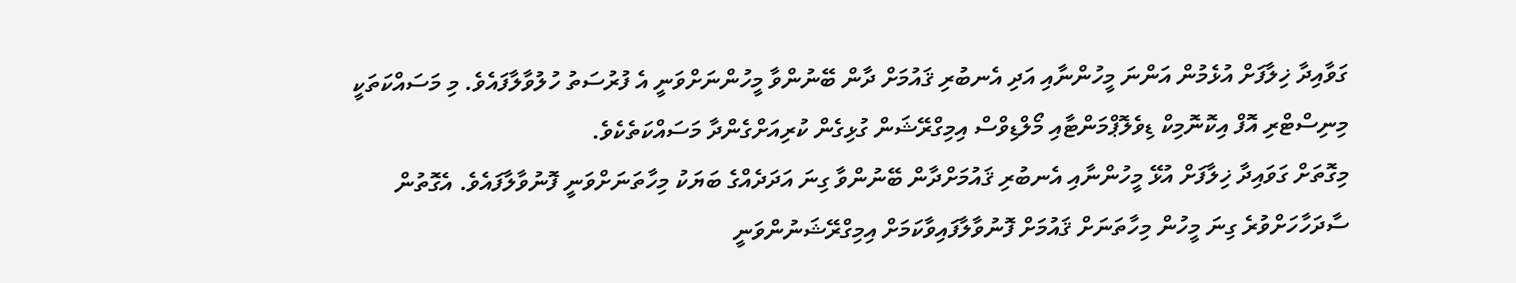ގަވާއިދާ ޚިލާފަށް އުޅެމުން އަންނަ މީހުންނާއި އަދި އެނބުރި ޤައުމަށް ދާން ބޭނުންވާ މީހުންނަށްވަނީ އެ ފުރުސަތު ހުލުވާލާފައެވެ. މި މަސައްކަތަކީ މިނިސްޓްރި އޮފް އިކޮނޮމިކް ޑިވެލޮޕްމަންޓާއި މޯލްޑިވްސް އިމިގްރޭޝަން ގުޅިގެން ކުރިއަށްގެންދާ މަސައްކަތެކެވެ.
މިގޮތަށް ގަވައިދާ ޚިލާފަށް އުޅޭ މީހުންނާއި އެނބުރި ޤައުމަށްދާން ބޭނުންވާ ގިނަ އަދަދެއްގެ ބަޔަކު މިހާތަނަށްވަނީ ފޮނުވާލާފައެވެ. އެގޮތުން ސާދަހާހަށްވުރެ ގިނަ މީހުން މިހާތަނަށް ޤައުމަށް ފޮނުވާލާފައިވާކަމަށް އިމިގްރޭޝަނުންވަނީ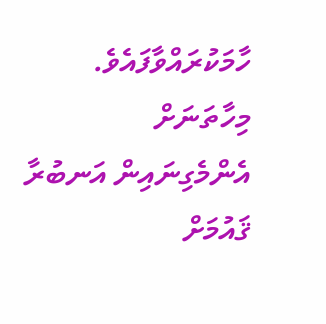ހާމަކުރައްވާފައެވެ. މިހާތަނަށް އެންމެގިނައިން އަނބުރާ ޤައުމަށް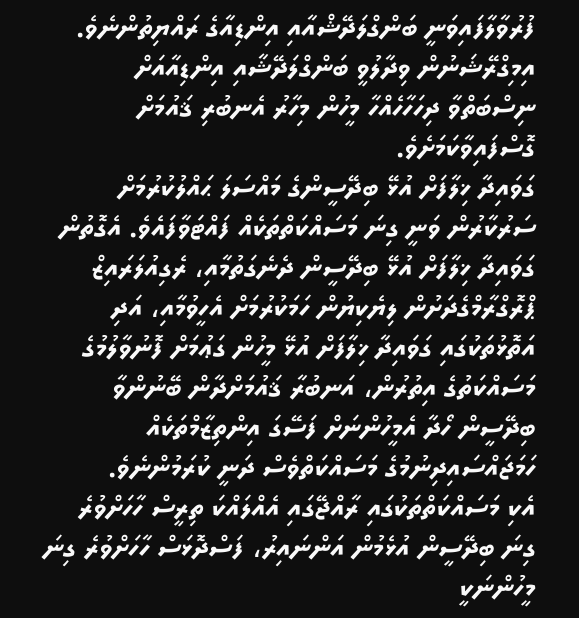ފުރުވާލާފައިވަނީ ބަންގްލަދޭޝްއާއި އިންޑިއާގެ ރައްޔިތުންނެވެ. އިމިގްރޭޝަނުން ވިދާލުވީ ބަންގްލަދޭޝާއި އިންޑިއާއަށް ނިސްބަތްވާ ދިހަހާހެއްހާ މީހުން މިހާރު އެނބުރި ޤައުމަށް ގޮސްފައިވާކަމަށެވެ.
ގަވައިދާ ޚިލާފަށް އުޅޭ ބިދޭސީންގެ މައްސަލަ ޙައްލުކުރުމަށް ސަރުކާރުން ވަނީ ގިނަ މަސައްކަތްތަކެއް ފައްޓަވާފައެވެ. އެގޮތުން ގަވައިދާ ޚިލާފަށް އުޅޭ ބިދޭސީން ދެނެގަތުމާއި، ރެގިއުލަރައިޒް ޕްރޮގްރާމްގެދަށުން ލިޔެކިޔުން ހަމަކުރުމަށް އެހީވުމާއި، އަދި އަތޮޅުތަކުގައި ގަވައިދާ ޚިލާފަށް އުޅޭ މީހުން ގަޢުމަށް ފޮނުވާލުމުގެ މަސައްކަތުގެ އިތުރުން، އަނބުރާ ޤައުމަށްދާން ބޭނުންވާ ބިދޭސީން ހޯދާ އެމީހުންނަށް ފަސޭގަ އިންތިޒާމްތަކެއް ހަމަޖައްސައިދިނުމުގެ މަސައްކަތްވެސް ދަނީ ކުރަމުންނެވެ.
އެކި މަސައްކަތްތަކުގައި ރާއްޖޭގައި އެއްލައްކަ ތިރީސް ހާހަށްވުރެ ގިނަ ބިދޭސީން އުޅެމުން އަންނައިރު، ފަސްދޮޅަސް ހާހަށްވުރެ ގިނަ މީހުންނަކީ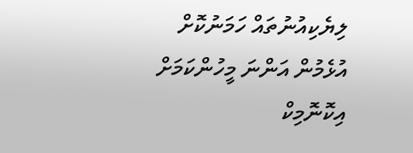ލިޔެކިއުނުތައް ހަމަނުކޮށް އުޅެމުން އަންނަ މީހުންކަމަށް އިކޮނޮމިކް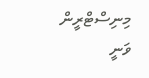މިނިސްޓްރީން ވަނީ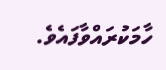ހާމަކުރައްވާފައެވެ.